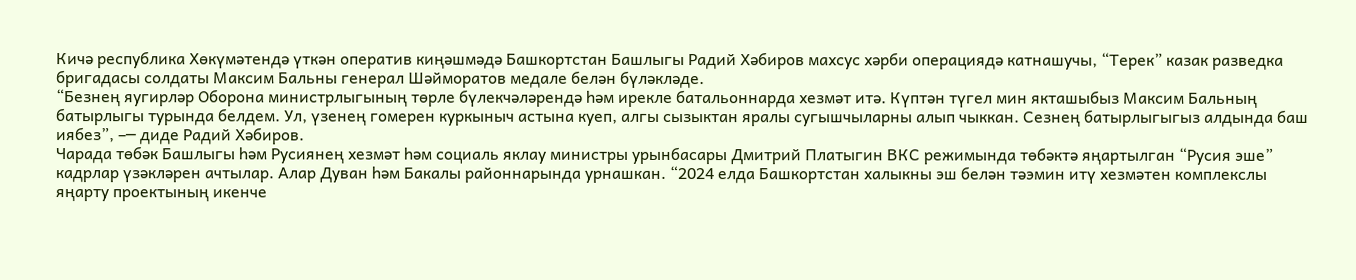Кичә республика Хөкүмәтендә үткән оператив киңәшмәдә Башкортстан Башлыгы Радий Хәбиров махсус хәрби операциядә катнашучы, “Терек” казак разведка бригадасы солдаты Максим Бальны генерал Шәйморатов медале белән бүләкләде.
“Безнең яугирләр Оборона министрлыгының төрле бүлекчәләрендә һәм ирекле батальоннарда хезмәт итә. Күптән түгел мин якташыбыз Максим Бальның батырлыгы турында белдем. Ул, үзенең гомерен куркыныч астына куеп, алгы сызыктан яралы сугышчыларны алып чыккан. Сезнең батырлыгыгыз алдында баш иябез”, –─ диде Радий Хәбиров.
Чарада төбәк Башлыгы һәм Русиянең хезмәт һәм социаль яклау министры урынбасары Дмитрий Платыгин ВКС режимында төбәктә яңартылган “Русия эше” кадрлар үзәкләрен ачтылар. Алар Дуван һәм Бакалы районнарында урнашкан. “2024 елда Башкортстан халыкны эш белән тәэмин итү хезмәтен комплекслы яңарту проектының икенче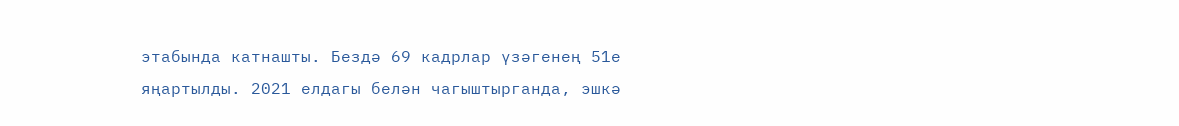этабында катнашты. Бездә 69 кадрлар үзәгенең 51е яңартылды. 2021 елдагы белән чагыштырганда, эшкә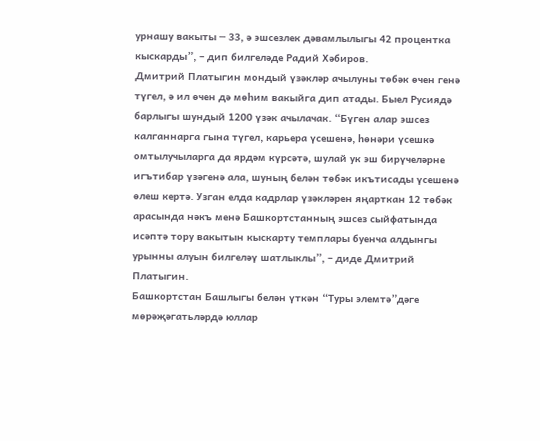урнашу вакыты ─ 33, ә эшсезлек дәвамлылыгы 42 процентка кыскарды”, – дип билгеләде Радий Хәбиров.
Дмитрий Платыгин мондый үзәкләр ачылуны төбәк өчен генә түгел, ә ил өчен дә мөһим вакыйга дип атады. Быел Русиядә барлыгы шундый 1200 үзәк ачылачак. “Бүген алар эшсез калганнарга гына түгел, карьера үсешенә, һөнәри үсешкә омтылучыларга да ярдәм күрсәтә, шулай ук эш бирүчеләрне игътибар үзәгенә ала, шуның белән төбәк икътисады үсешенә өлеш кертә. Узган елда кадрлар үзәкләрен яңарткан 12 төбәк арасында нәкъ менә Башкортстанның эшсез сыйфатында исәптә тору вакытын кыскарту темплары буенча алдынгы урынны алуын билгеләү шатлыклы”, – диде Дмитрий Платыгин.
Башкортстан Башлыгы белән үткән “Туры элемтә”дәге мөрәҗәгатьләрдә юллар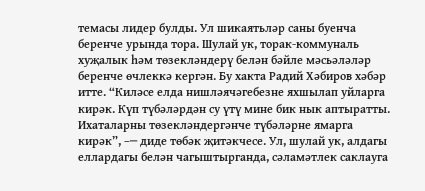темасы лидер булды. Ул шикаятьләр саны буенча беренче урында тора. Шулай ук, торак-коммуналь хуҗалык һәм төзекләндерү белән бәйле мәсьәләләр беренче өчлеккә кергән. Бу хакта Радий Хәбиров хәбәр итте. “Киләсе елда нишләячәгебезне яхшылап уйларга кирәк. Күп түбәләрдән су үтү мине бик нык аптыратты. Ихаталарны төзекләндергәнче түбәләрне ямарга кирәк”, –─ диде төбәк җитәкчесе. Ул, шулай ук, алдагы еллардагы белән чагыштырганда, сәламәтлек саклауга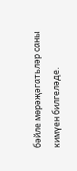бәйле мөрәҗәгатьләр саны кимүен билгеләде.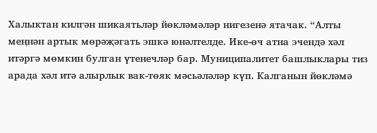Халыктан килгән шикаятьләр йөкләмәләр нигезенә ятачак. “Алты меңнән артык мөрәҗәгать эшкә юнәлтелде. Ике-өч атна эчендә хәл итәргә мөмкин булган үтенечләр бар. Муниципалитет башлыклары тиз арада хәл итә алырлык вак-төяк мәсьәләләр күп. Калганын йөкләмә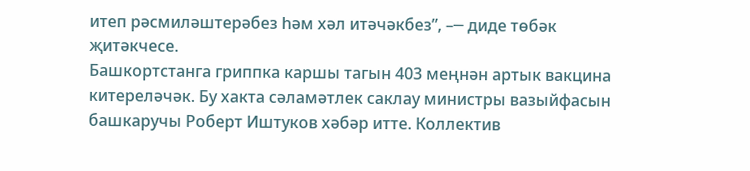итеп рәсмиләштерәбез һәм хәл итәчәкбез”, –─ диде төбәк җитәкчесе.
Башкортстанга гриппка каршы тагын 403 меңнән артык вакцина китереләчәк. Бу хакта сәламәтлек саклау министры вазыйфасын башкаручы Роберт Иштуков хәбәр итте. Коллектив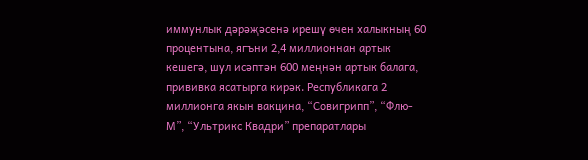иммунлык дәрәҗәсенә ирешү өчен халыкның 60 процентына, ягъни 2,4 миллионнан артык кешегә, шул исәптән 600 меңнән артык балага, прививка ясатырга кирәк. Республикага 2 миллионга якын вакцина, “Совигрипп”, “Флю-М”, “Ультрикс Квадри” препаратлары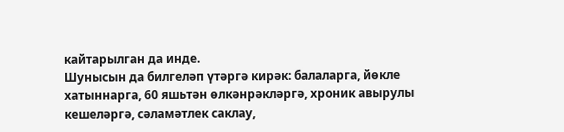кайтарылган да инде.
Шунысын да билгеләп үтәргә кирәк: балаларга, йөкле хатыннарга, 60 яшьтән өлкәнрәкләргә, хроник авырулы кешеләргә, сәламәтлек саклау,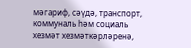мәгариф, сәүдә, транспорт, коммуналь һәм социаль хезмәт хезмәткәрләренә,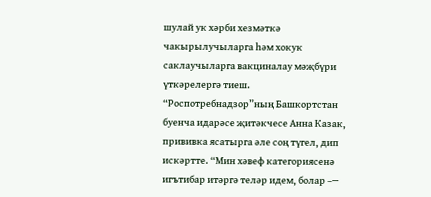шулай ук хәрби хезмәткә чакырылучыларга һәм хокук саклаучыларга вакциналау мәҗбүри үткәрелергә тиеш.
“Роспотребнадзор”ның Башкортстан буенча идарәсе җитәкчесе Анна Казак, прививка ясатырга әле соң түгел, дип искәртте. “Мин хәвеф категориясенә игътибар итәргә теләр идем, болар –─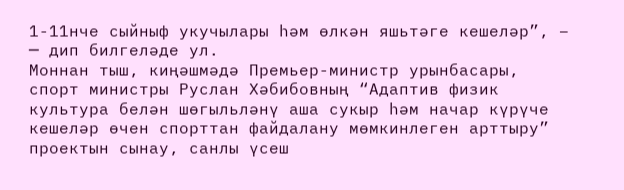1-11нче сыйныф укучылары һәм өлкән яшьтәге кешеләр”, – ─ дип билгеләде ул.
Моннан тыш, киңәшмәдә Премьер-министр урынбасары, спорт министры Руслан Хәбибовның “Адаптив физик культура белән шөгыльләнү аша сукыр һәм начар күрүче кешеләр өчен спорттан файдалану мөмкинлеген арттыру” проектын сынау, санлы үсеш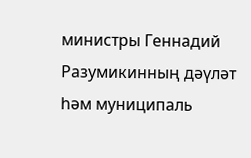министры Геннадий Разумикинның дәүләт һәм муниципаль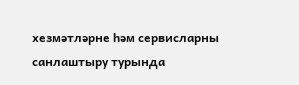хезмәтләрне һәм сервисларны санлаштыру турында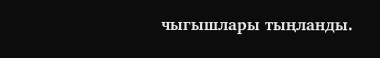чыгышлары тыңланды.